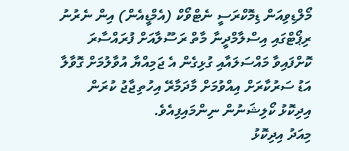މޯލްޑިވިއަން ޑިމޮކްރަސީ ނެޓްވޯކް (އެމްޑީއެން) އިން ނެރުނު ރިޕޯޓްގައި އިސްލާމްދީނާ މާތް ރަސޫލާއަށް ފުރައްސާރަ ކޮށްފައިވާ މައްސަލައާއި ގުޅިގެން އެ ޖަމިއްޔާ އުވާލުމަށް ގޮވާލާ އަޑު ސަރުކާރަށް އިއްވުމަށް މާދަމާރޭ އިހުތިޖާޖު ކުރަން އިދިކޮޅު ކޯލިޝަނުން ނިންމައިފިއެވެ.
މިއަދު އިދިކޮޅު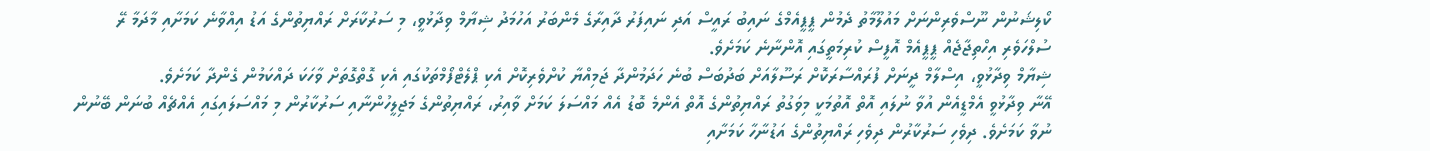ކޯލިޝަނުން ނޫސްވެރިންނަށް މައުލޫމާތު ދެމުން ޕީޕީއެމްގެ ނައިބު ރައީސް އަދި ނައިފަރު ދާއިރާގެ މެންބަރު އަހުމަދު ޝިޔާމް ވިދާޅުވީ، މި ސަރުކާރަށް ރައްޔިތުންގެ އަޑު އިއްވާނެ ކަމަށާއި މާދަމާ ރޭ ސުލްހަވެރި އިހްތިޖާޖެއް ޕީޕީއެމް އޮފީސް ކުރިމަތީގައި އޮންނާނެ ކަމަށެވެ.
ޝިޔާމް ވިދާޅުވީ، އިސްލާމް ދީނަށް ފުރައްސާރަކޮށް ރަސޫލާއަށް ބަދުބަސް ބުނެ ހަދަމުންދާ ޖަމިއްޔާ ކުށްވެރިކޮށް އެކި ޕްލެޓްފޯމްތަކުގައި އެކި ގޮތްގޮތަށް ވާހަކަ ދައްކަމުން ގެންދާ ކަމަށެވެ.
އޭނާ ވިދާޅުވީ އެމްޑީއެން އުވާ ނުލައި އޮތް އޮތުމަކީ މިވަގުތު ރައްޔިތުންގެ އޮތް އެންމެ ބޮޑު އެއް މައްސަލަ ކަމަށް ވާއިރު، ރައްޔިތުންގެ މަޖިލީހުންނާއި ސަރުކާރުން މި މައްސަލައިގައި އެއްޗެއް ބުނަން ބޭނުން ނުވާ ކަމަށެވެ. ދިވެހި ސަރުކާރުން ދިވެހި ރައްޔިތުންގެ އަޑުނާހާ ކަމަށާއި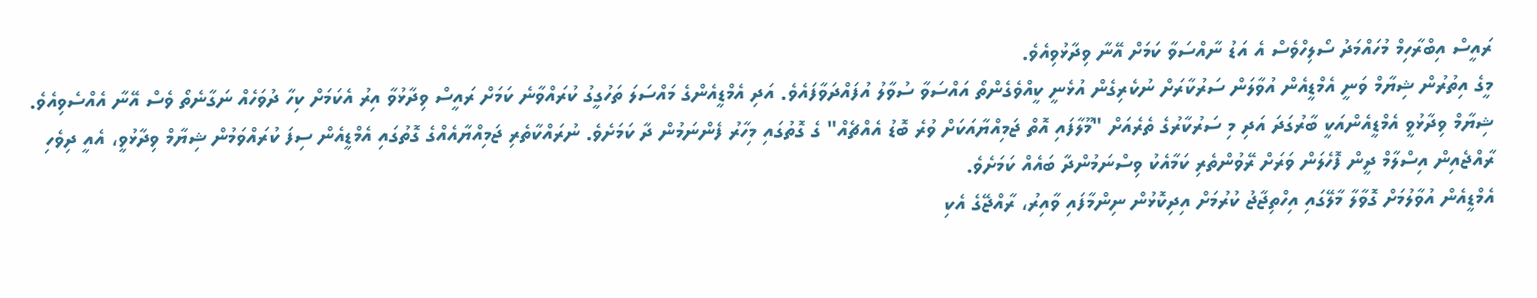ރައީސް އިބްރާހިމް މުހައްމަދު ސޯލިހްވެސް އެ އަޑު ނާއްސަވާ ކަމަށް އޭނާ ވިދާޅުވިއެވެ.
މީގެ އިތުރުން ޝިޔާމް ވަނީ އެމްޑީއެން އުވާލަން ސަރުކާރަށް ނުކެރިގެން އުޅެނީ ކީއްވެގެންތޯ އައްސަވާ ސުވާލު އުފައްދަވާފައެވެ. އަދި އެމްޑީއެންގެ މައްސަލަ ތަހުގީގު ކުރައްވާނެ ކަމަށް ރައީސް ވިދާޅުވާ އިރު އެކަމަށް ކިހާ ދުވަހެއް ނަގާނެތޯ ވެސް އޭނާ އެއްސެވިއެވެ.
ޝިޔާމް ވިދާޅުވީ އެމްޑީއެންއަކީ ބާރުގަދަ އަދި މި ސަރުކާރުގެ ތެރެއަށް "މޫލާފައި އޮތް ޖަމިއްޔާއަކަށް ވުރެ ބޮޑު އެއްޗެއް" ގެ ގޮތުގައި މިހާރު ފެންނަމުން ދާ ކަމަށެވެ. ނުރައްކާތެރި ޖަމިއްޔާއެއްގެ ގޮތުގައި އެމްޑީއެން ސިފަ ކުރައްވަމުން ޝިޔާމް ވިދާޅުވީ، އެއީ ދިވެހި ރާއްޖެއިން އިސްލާމް ދީން ފޮހެލަން ވަރަށް ރޭވުންތެރި ކަމާއެކު ވިސްނަމުންދާ ބައެއް ކަމަށެވެ.
އެމްޑީއެން އުވާލުމަށް ގޮވާލާ މާލޭގައި އިހްތިޖާޖު ކުރުމަށް އިދިކޮޅުން ނިންމާފައި ވާއިރު، ރާއްޖޭގެ އެކި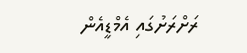ރަށްރަށުގައި އެމްޑީއެން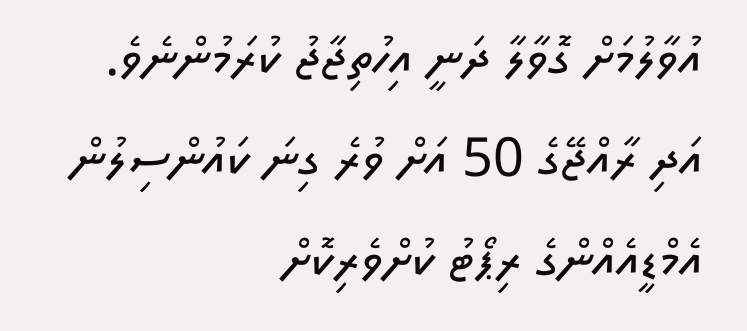އުވާލުމަށް ގޮވާލާ ދަނީ އިހުތިޖާޖު ކުރަމުންނެވެ. އަދި ރާއްޖޭގެ 50 އަށް ވުރެ ގިނަ ކައުންސިލުން އެމްޑީއެއްންގެ ރިޕޯޓު ކުށްވެރިކޮށް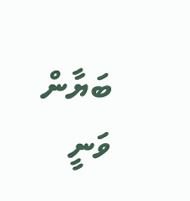ބަޔާން ވަނީ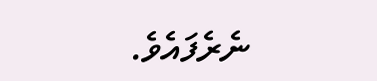ނެރެފައެވެ.